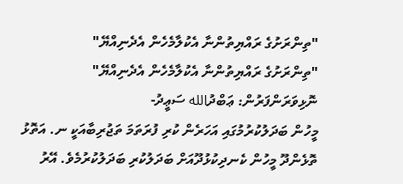"ތިންރަށުގެ ރައްޔިތުންނާ އެކުލާމެހެން އެދެނިއްޔޭ"
"ތިންރަށުގެ ރައްޔިތުންނާ އެކުލާމެހެން އެދެނިއްޔޭ"
ނޮޅިވަރަންފަރުން: ޢަބްދުالله ސަޢީދު-
މީހުން ބަދަލުކުރުމުގައި އަހަރެން ކުރި ފުރަތަމަ ތަޖުރިބާއަކީ ނ. އަތޮޅު ތޮޅެންދޫ މީހުން ކެނދިކުޅުދޫއަށް ބަދަލުކުރި ބަދަލުކުރުމެވެ. އޭރު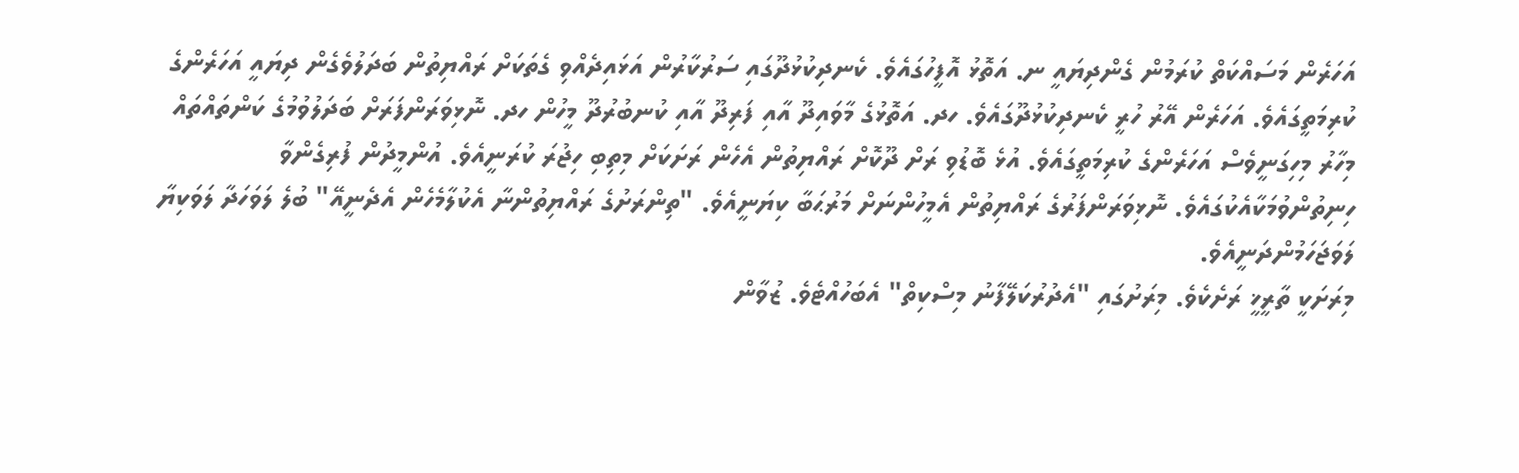އަހަރެން މަސައްކަތް ކުރަމުން ގެންދިޔައީ ނ. އަތޮޅު އޮފީހުގައެވެ. ކެނދިކުޅުދޫގައި ސަރުކާރުން އަޅައިދެއްވި ގެތަކަށް ރައްޔިތުން ބަދަލުވެގެން ދިޔައީ އަހަރެންގެ ކުރިމަތީގައެވެ. އަހަރެން އޭރު ހުރީ ކެނދިކުޅުދޫގައެވެ. ހދ. އަތޮޅުގެ މާވައިދޫ އާއި ފަރިދޫ އާއި ކުނބުރުދޫ މީހުން ހދ. ނޮޅިވަރަންފަރަށް ބަދަލުވުމުގެ ކަންތައްތައް މިހާރު މިހިގަނީވެސް އަހަރެންގެ ކުރިމަތީގައެވެ. އުޅެ ބޮޑުވި ރަށް ދޫކޮށް ރައްޔިތުން އެހެން ރަށަކަށް މިތިބި ހިޖުރަ ކުރަނީއެވެ. އުންމީދުން ފުރިގެންވާ ހިނިތުންވުމަކާއެކުގައެވެ. ނޮޅިވަރަންފަރުގެ ރައްޔިތުން އެމީހުންނަށް މަރުޙަބާ ކިޔަނީއެވެ. "ތިންރަށުގެ ރައްޔިތުންނާ އެކުލާމެހެން އެދެނީއޭ" ބުލެ ލަވަހަދާ ލަވަކިޔާ ލަވަޖަހަމުންދަނީއެވެ.
މިރަށަކީ ތާރީޚީ ރަށެކެވެ. މިރަށުގައި "އެދުރުކަލޭފާނު މިސްކިތް" އެބަހުއްޓެވެ. ޒުވާން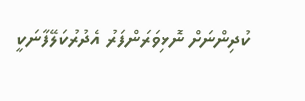ކުދިންނަށް ނޮޅިވަރަންފަރު އެދުރުކަލޭފާނަކީ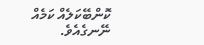ކޮންބޭކަލެއް ކަމެއް ނޭނގެއެވެ.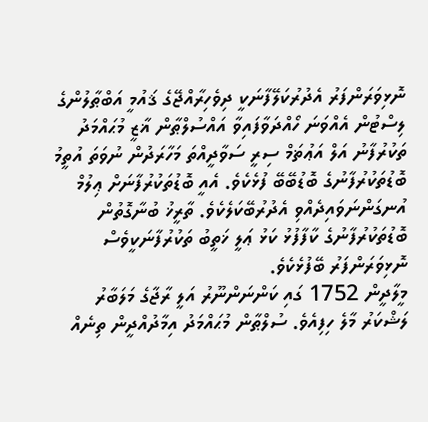ނޮޅިވަރަންފަރު އެދުރުކަލޭފާނަކީ ދިވެހިރާއްޖޭގެ ޤައުމީ އަބްޠާލުންގެ ލިސްޓުން އެއްވަނަ ހޯއްދަވާފައިވާ އައްސުލްޠާން ޣާޒީ މުޙައްމަދު ތަކުރުފާނު އަލް އަޢުޡަމް ސިރީ ސަވާދީއްތަ މަހާރަދުން ނުވަތަ އުތީމު ބޮޑުތަކުރުފާނުގެ ބޮޑުބޭބޭ ފުޅެކެވެ. އެއީ ބޮޑުތަކުރުފާނަށް ޢިލުމް އުނގަންނަވައިދެއްވި އެދުރުބޭކަލެކެވެ. ތާރީޚު ބުނާގޮތުން ބޮޑުތަކުރުފާނުގެ ކާފާފުޅު ކަޅު ޢަލީ ޚަތީބު ތަކުރުފާނަކީވެސް ނޮޅިވަރަންފަރު ބޭފުޅެކެވެ.
މީލާދީން 1752 ގައި ކަންނަންނޫރު އަލީ ރާޖާގެ މަލަބާރު ލަޝްކަރު މާލެ ހިފިއެވެ. ސުލްޠާން މުޙައްމަދު އިމާދުއްދީން ތިނެއް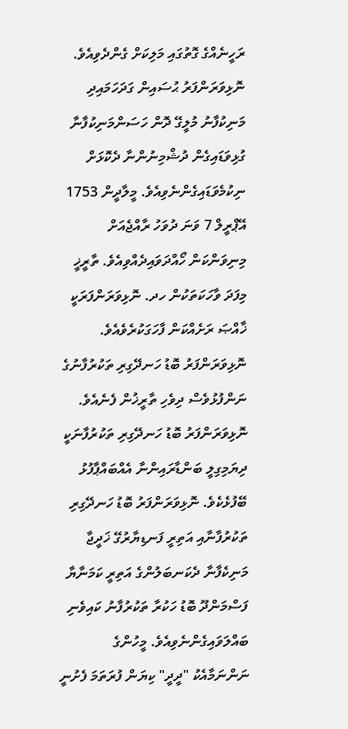ރަހީނެއްގެ ގޮތުގައި މަލިކަށް ގެންދެވިއެވެ. ނޮޅިވަރަންފަރު ޙުސައިން ގަދަހަމައިދި މަނިކުފާނު މުލީގޭ ދޮން ހަސަންމަނިކުފާނާ ގުޅިވަޑައިގެން ދުޝްމިނުންނާ ދެކޮޅަށް ނިކުމެވަޑައިގެންނެވިއެވެ. މީލާދީން 1753 އޭޕްރީލް 7 ވަނަ ދުވަހު ރާއްޖެއަށް މިނިވަންކަން ހޯއްދަވައިދެއްވިއެވެ. ތާރީޚީ މިފަދަ ވާހަކަތަކުން ހދ. ނޮޅިވަރަންފަރަކީ ޚާއްޞަ ރަށެއްކަން ފާހަގަކުރެވެއެވެ.
ނޮޅިވަރަންފަރު ބޮޑު ހަނދޭގިރި ތަކުރުފާނުގެ ނަންފުޅުވެސް ދިވެހި ތާރީޚުން ފެނެއެވެ. ނޮޅިވަރަންފަރު ބޮޑު ހަނދޭގިރި ތަކުރުފާނަކީ ދިޔަމިގިލީ ބަންޑާރައިންނާ އެއްބައްޕާފުޅު ބޭފުޅެކެވެ. ނޮޅިވަރަންފަރު ބޮޑު ހަނދޭގިރި ތަކުރުފާނާއި އަތިރީ ފަނޑިޔާރުގޭ ޚަދީޖާ މަނިކެފާނާ ދެކަނބަލުންގެ އަތިރީ ކަމަނާޔާ ފަސްމަންދޫ ބޮޑު ހަކުރާ ތަކުރުފާނު ކައިވެނި ބައްލަވައިގެންނެވިއެވެ. މީހުންގެ ނަންނަމާއެކު "ދީދީ" ކިޔަން ފުރަތަމަ ފެށުނީ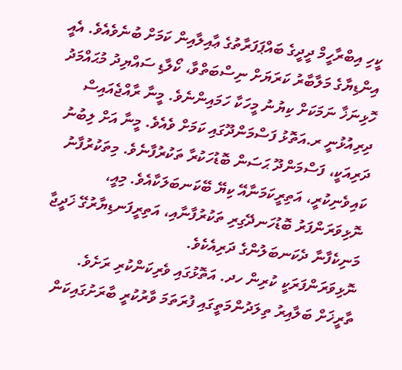ކީހި އިބްރާހީމް ދީދީގެ ބައްޕަފަރާތުގެ ޢާއިލާއިން ކަމަށް ބުނެވެއެވެ. އެއީ އިންޑިޔާގެ މަލާބާރު ކަރަޔަށް ނިސްބަތްވާ، ކޯލާޑި ސައްޔިދު މުޙައްމަދު ހޮޅިނަޚާ ނަމަކަށް ކިޔުނު މީހަކާ ހަމައިންނެވެ. މީނާ ރާއްޖެއައިސް ދިރިއުޅުނީ ރ.އަތޮޅު ފަސްމަންދޫގައި ކަމަށް ވެއެވެ. މީނާ އަށް ލިބުނު ދަރިއަކީ، ފަސްމަންދޫ ޙަސަން ބޮޑުހަކުރާ ތަކުރުފާނެވެ. މިތަކުރުފާނު ކައިވެނިކުރީ، އަތިރީކަމަނާއޭ ކިޔޭ ބޭކަނބަލަކާއެވެ. މިއީ، ނޮޅިވަރަންފަރު ބޮޑުހަނދޭގިރި ތަކުރުފާނާއި، އަތިރީފަނޑިޔާރުގޭ ޚަދީޖާ މަނިކެފާނާ ދެކަނބަލުންގެ ދަރިއެކެވެ.
ނޮޅިވަރަންފަރަކީ ކުރިން ހދ. އަތޮޅުގައި ވެރިކަންކުރި ރަށެވެ. ތާރީޚަށް ބަލާއިރު ތިލަދުންމަތީގައި ފުރަތަމަ ވާރުކުރީ ބާރަށުގައިކަން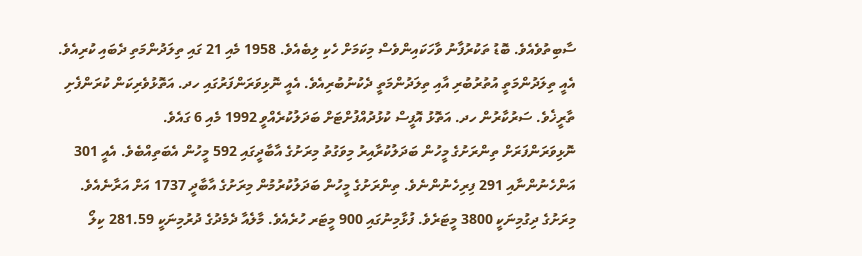ސާބިތުވެއެވެ. ބޮޑު ތަކުރުފާނު ވާހަކައިންވެސް މިކަމަށް ހެކި ލިބެއެވެ. 1958 މެއި 21 ގައި ތިލަދުންމަތި ދެބައި ކުރިއެވެ. އެއީ ތިލަދުންމަތީ އުތުރުބުރި އާއި ތިލަދުންމަތީ ދެކުނުބުރިއެވެ. އެއީ ނޮޅިވަރަންފަރުގައި ހދ. އަތޮޅުވެރިކަން ކުރަންފެށި ތާރީޚެވެ. ސަރުކާރުން ހދ. އަތޮޅު އޮފީސް ކުޅުދުއްފުށްޓަށް ބަދަލުކުރެއްވީ 1992 މެއި 6 ގައެވެ.
ނޮޅިވަރަންފަރަށް ތިންރަށުގެ މީހުން ބަދަލުކުރާއިރު މިވަގުތު މިރަށުގެ އާބާދީގައި 592 މީހުން އެބަތިއްބެވެ. އެއީ 301 އަންހެނުންނާއި 291 ފިރިހެނުންނެވެ. ތިންރަށުގެ މީހުން ބަދަލުކުރުމުން މިރަށުގެ އާބާދީ 1737 އަށް އަރާނެއެވެ. މިރަށުގެ ދިގުމިނަކީ 3800 މީޓަރެވެ. ފުޅާމިނުގައި 900 މީޓަރ ހުރެއެވެ. މާލެއާ ދެމެދުގެ ދުރުމިނަކީ 281.59 ކިލޯ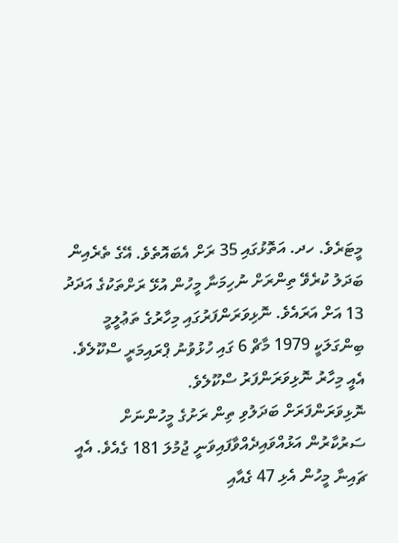މީޓަރެވެ. ހދ. އަތޮޅުގައި 35 ރަށް އެބައޮތެވެ. އޭގެ ތެރެއިން ބަދަލު ކުރެވޭ ތިންރަށް ނުހިމަނާ މީހުން އުޅޭ ރަށްތަކުގެ އަދަދު 13 އަށް އަރައެވެ. ނޮޅިވަރަންފަރުގައި މިހާރުގެ ތަޢުލީމީ ބިންގަލަކީ 1979 މާޗް 6 ގައި ހުޅުވުނު ޕްރައިމަރީ ސްކޫލެވެ. އެއީ މިހާރު ނޮޅިވަރަންފަރު ސްކޫލެވެ.
ނޮޅިވަރަންފަރަށް ބަދަލުވި ތިން ރަށުގެ މީހުންނަށް ސަރުކާރުން އަޅުއްވައިދެއްވާފައިވަނީ ޖުމުލަ 181 ގެއެވެ. އެއީ ޗައިނާ މީހުން އެޅި 47 ގެއާއި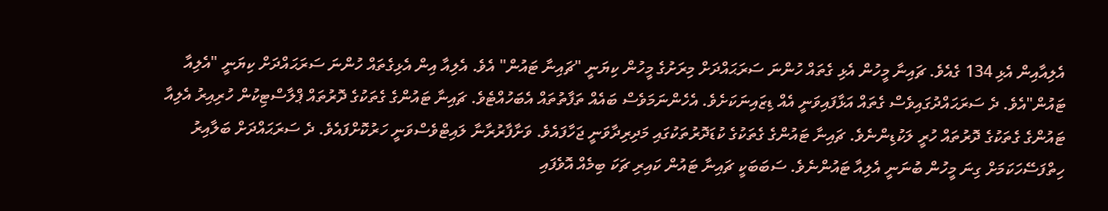އެލިއާއިން އެޅި 134 ގެއެވެ. ޗައިނާ މީހުން އެޅި ގެތައް ހުންނަ ސަރަޙައްދަށް މިރަށުގެ މީހުން ކިޔަނީ "ޗައިނާ ޓައުން" އެވެ. އެލިއާ އިން އެޅިގެތައް ހުންނަ ސަރަޙައްދަށް ކިޔަނީ "އެލިއާ ޓައުން"އެވެ. ދެ ސަރަޙައްދުގައިވެސް ގެތައް އަޅާފައިވަނީ އެއް ޑިޒައިނަކަށެވެ. އެހެންނަމަވެސް ބައެއް ތަފާތުތައް އެބަހުއްޓެވެ. ޗައިނާ ޓައުންގެ ގެތަކުގެ ދޮރުތައް ޕްލާސްޓިކުން ހުރިއިރު އެލިއާ ޓައުންގެ ގެތަކުގެ ދޮރުތައް ހުރީ ލަކުޑިންނެވެ. ޗައިނާ ޓައުންގެ ގެތަކުގެ ކުޑަދޮރުތަކުގައި މަދިރިދާވަނީ ޖަހާފައެވެ. ވަށާފާރުރާނާ ލައިޓްވެސްވަނީ ހަރުކޮށްފައެވެ. ދެ ސަރަޙައްދަށް ބަލާއިރު ހިތްފަސޭހަކަމަށް ގިނަ މީހުން ބުނަނީ އެލިއާ ޓައުންނެވެ. ސަބަބަކީ ޗައިނާ ޓައުން ކައިރި ޗަކަ ބިމެއް އޮވެފައި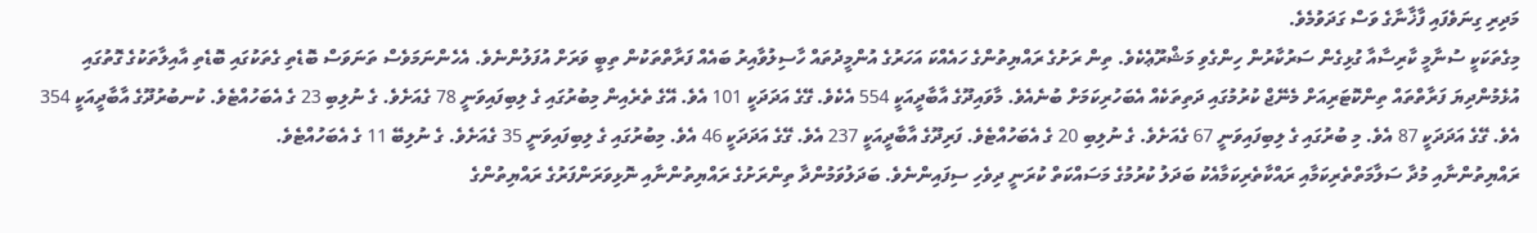މަދިރި ގިނަވެފައި ފާޚާނާގެ ވަސް ގަދަވުމެވެ.
މިގެތަކަކީ ސުނާމީ ކާރިސާއާ ގުޅިގެން ސަރުކާރުން ހިންގެވި މަޝްރޫޢެކެވެ. ތިން ރަށުގެ ރައްޔިތުންގެ ހައެއްކަ އަހަރުގެ އުންމީދުތައް ހާސިލުވާއިރު ބައެއް ފަރާތްތަކުން ތިބީ ވަރަށް އުފަލުންނެވެ. އެހެންނަމަވެސް ތަނަވަސް ބޮޑެތި ގެތަކުގައި ބޮޑެތި އާއިލާތަކުގެ ގޮތުގައި އުޅެމުންދިޔަ ފަރާތްތައް ތިންކޮޓަރިއަށް މެނޭޖް ކުރުމުގައި ދަތިތަކެއް އެބަހުރިކަމަށް ބުނެއެވެ. މާވައިދޫގެ އާބާދީއަކީ 554 އެކެވެ. ގޭގެ އަދަދަކީ 101 އެވެ. އޭގެ ތެރެއިން މިބުރުގައި ގެ ލިބިފައިވަނީ 78 ގެއަށެވެ. ގެ ނުލިބި 23 ގެ އެބަހުއްޓެވެ. ކުނބުރުދޫގެ އާބާދީއަކީ 354 އެވެ. ގޭގެ އަދަދަކީ 87 އެވެ. މި ބުރުގައި ގެ ލިބިފައިވަނީ 67 ގެއަށެވެ. ގެ ނުލިބި 20 ގެ އެބަހުއްޓެވެ. ފަރިދޫގެ އާބާދީއަކީ 237 އެވެ. ގޭގެ އަދަދަކީ 46 އެވެ. މިބުރުގައި ގެ ލިބިފައިވަނީ 35 ގެއަށެވެ. ގެ ނުލިބޭ 11 ގެ އެބަހުއްޓެވެ.
ރައްޔިތުންނާއި މުދާ ސަލާމަތްތެރިކަމާއި ރައްކާތެރިކަމާއެކު ބަދަލު ކުރުމުގެ މަސައްކަތް ކުރަނީ ދިވެހި ސިފައިންނެވެ. ބަދަލުވަމުންދާ ތިންރަށުގެ ރައްޔިތުންނާއި ނޮޅިވަރަންފަރުގެ ރައްޔިތުންގެ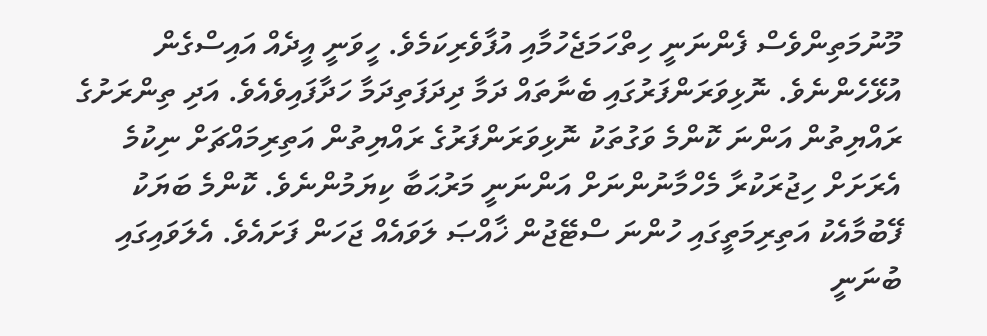މޫނުމަތިންވެސް ފެންނަނީ ހިތްހަމަޖެހުމާއި އުފާވެރިކަމެވެ. ހީވަނީ އީދެއް އައިސްގެން އުޅޭހެންނެވެ. ނޮޅިވަރަންފަރުގައި ބެނާތައް ދަމާ ދިދަފަތިދަމާ ހަދާފައިވެއެވެ. އަދި ތިންރަށުގެ ރައްޔިތުން އަންނަ ކޮންމެ ވަގުތަކު ނޮޅިވަރަންފަރުގެ ރައްޔިތުން އަތިރިމައްޗަށް ނިކުމެ އެރަށަށް ހިޖުރަކުރާ މެހްމާނުންނަށް އަންނަނީ މަރުޙަބާ ކިޔަމުންނެވެ. ކޮންމެ ބަޔަކު ފޭބުމާއެކު އަތިރިމަތީގައި ހުންނަ ސްޓޭޖުން ޚާއްޞަ ލަވައެއް ޖަހަން ފަށައެވެ. އެލަވައިގައި ބުނަނީ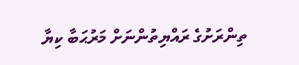ތިންރަށުގެ ރައްޔިތުންނަށް މަރުޙަބާ ކިޔާ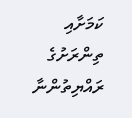ކަމަށާއި ތިންރަށުގެ ރައްޔިތުންނާ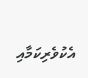އެކުވެރިކަމާއި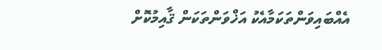އެއްބައިވަންތަކަމާއެކު އަޚްވަންތަކަން ޤާއިމުކޮށް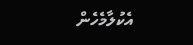އެކުލާމެހެން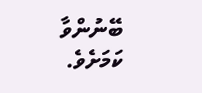ބޭނުންވާ ކަމަށެވެ.